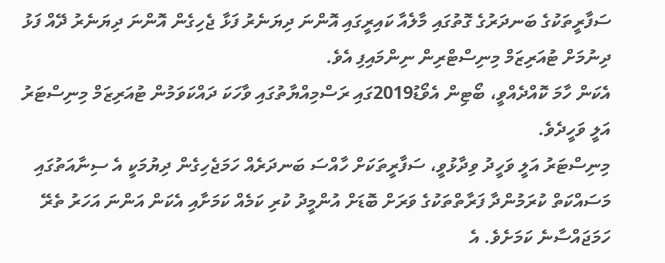ސަފާރީތަކުގެ ބަނދަރުގެ ގޮތުގައި މާލެއާ ކައިރީގައި އޮންނަ ދިޔަނެރު ފަޅާ ޖެހިގެން އޮންނަ ދިޔަނެރު ދޭއް ފަޅު ދިނުމަށް ޓުއަރިޒަމް މިނިސްޓްރިން ނިންމައިފި އެވެ.
އެކަން ހާމަ ކޮއްދެއްވީ، ބޯޓިން އެވޯޑު2019ގައި ރަސްމިއްޔާތުގައި ވާހަކަ ދައްކަވަމުން ޓުއަރިޒަމް މިނިސްޓަރު އަލީ ވަހީދެވެ.
މިނިސްޓަރު އަލީ ވަހީދު ވިދާޅުވީ، ސަފާރީތަކަށް ހާއްސަ ބަނދަރެއް ހަމަޖެހިގެން ދިޔުމަކީ އެ ސިނާއަތުގައި މަސައްކަތް ކުރަމުންދާ ފަރާތްތަކުގެ ވަރަށް ބޮޑަށް އުންމީދު ކުރި ކަމެއް ކަމަށާއި އެކަން އަންނަ އަހަރު ތެރޭ ހަމަޖައްސާނެ ކަމަށެވެ. އެ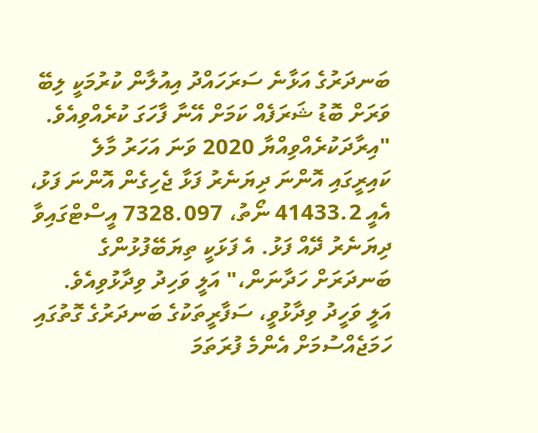ބަނދަރުގެ އަޅާނެ ސަރަހައްދު އިއުލާން ކުރުމަކީ ލިބޭ ވަރަށް ބޮޑު ޝަރަފެއް ކަމަށް އޭނާ ފާހަގަ ކުރެއްވިއެވެ.
"އިރާދަކުރެއްވިއްޔާ 2020 ވަނަ އަހަރު މާލެ ކައިރީގައި އޮންނަ ދިޔަނެރު ފަޅާ ޖެހިގެން އޮންނަ ފަޅު، އެއީ 41433.2 ނޯތު، 7328.097 އީސްޓްގައިވާ ދިޔަނެރު ދޭއް ފަޅު. އެ ފަޅަކީ ތިޔަބޭފުޅުންގެ ބަނދަރަށް ހަދާނަން،" އަލީ ވަހިދު ވިދާޅުވިއެވެ.
އަލީ ވަހީދު ވިދާޅުވީ، ސަފާރީތަކުގެ ބަނދަރުގެ ގޮތުގައި ހަމަޖެއްސުމަށް އެންމެ ފުރަތަމަ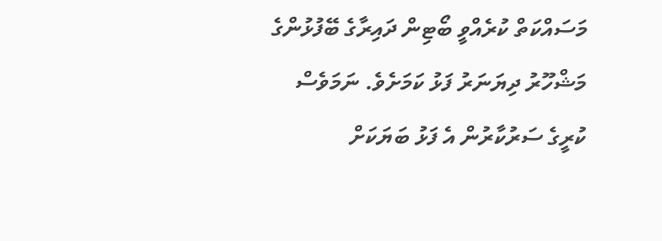މަސައްކަތް ކުރެއްވީ ބޯޓިން ދައިރާގެ ބޭފުޅުންގެ މަޝްހޫރު ދިޔަނަރު ފަޅު ކަމަށެވެ. ނަމަވެސް ކުރީގެ ސަރުކާރުން އެ ފަޅު ބަޔަކަށް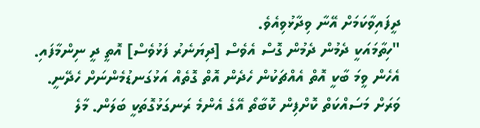ދީފައިވާކަމަށް އޭނާ ވިދާޅުވިއެވެ.
"ހިތާމައަކީ ދެމުން ދެމުން ގޮސް އެވެސް [ދިޔަނެރު ފަޅުވެސް] އޮތީ ދީ ނިންމާފައި. އެހެން ވީމަ ބާކީ އޮތް އެއްޗަކުން ހެދެން އޮތް ގޮތެއް އަޅުގަނޑުމެންނަށް ހެދޭނީ. ވަރަށް މަސައްކަތް ކޮށްފިން ކޮބާތޯ އޭގެ އެންމެ ރަނގަޅުގޮތަކީ ބަލަން. މާލެ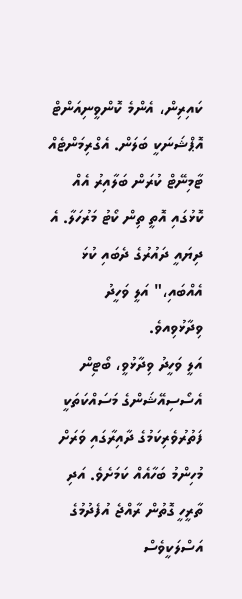ކައިރިން، އެންމެ ކޮންވީނިއަންޓް އޮޕްޝަނަކީ ބަލަން. އެގްރިމަންޓެއް ޓާމިނޭޓް ކުރަން ބަލާއިރު އެއް ކޮޅުގައި އޮތީ ތިން ކޯޓު މަރުހަލާ. އެ ދިޔައީ ދައުރުގެ ދެބައި ކުޅަ އެއްބައި،" އަލީ ވަހީދު ވިދާޅުވިއވެ.
އަލީ ވަހީދު ވިދާޅުވީ، ބޯޓިން އެސޯސިއޭޝަންގެ މަސައްކަތަކީ ފަތުރުވެރިކަމުގެ ދާއިރާގައި ވަރަށް މުހިންމު ބަހާއެއް ކަމަށެވެ. އަދި ތާރީހީ ގޮތުން ރާއްޖެ އުފެދުމުގެ އަސްލަކީވެސް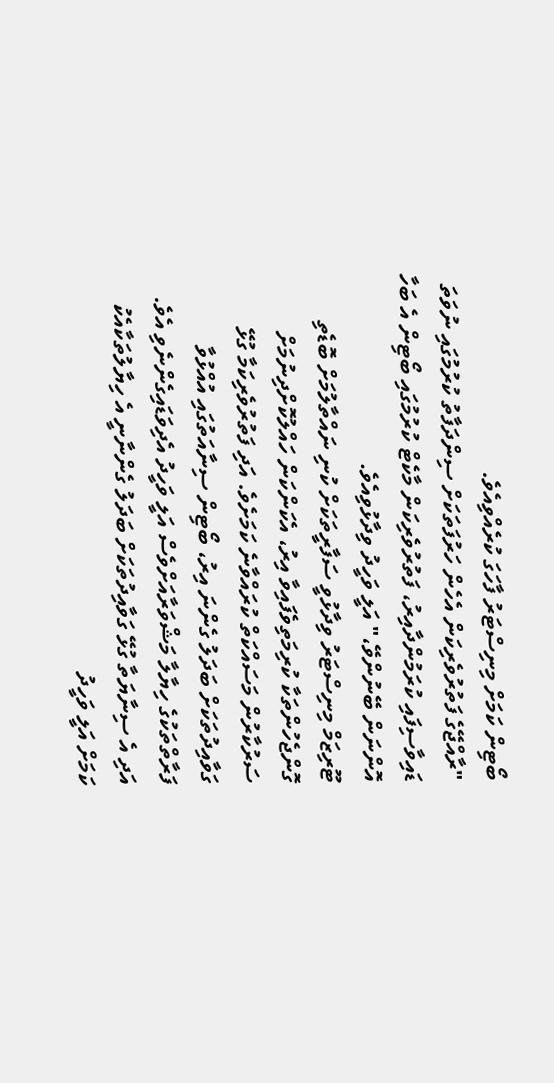ބޯޓިން ކަމަށް މިނިސްޓަރު ފާހަގަ ކުރެއްވިއެވެ.
"ރާއްޖޭގެ ފަތުރުވެރިކަން އެހެން ހަރުފަތަކަށް ސިންދަފާތު ކުރުމުގައި ނުވަތަ ޑައިވާސިފައި ކުރަމުންދާއިރު، ފަތުރުވެރިކަން މާކެޓް ކުރުމުގައި ބޯޓިން އެ ބަހާ އޮންނަން ބޭނުންވޭ،" އަލީ ވަހީދު ވިދާޅުވިއެވެ.
ޓޫރިޒަމް މިނިސްޓަރު ވިދާޅުވީ ސަފާރީތަކަށް ކުނި ނައްތާލުމަށް ބޮޑެތި ގޮންޖެހުންތަކާ ކުރިމަތިވެފައިވާ އިރު، އެކަންކަން ހައްލުކޮށްދިނުމަށް ސަރުކާރުން މަސައްކަތް ކުރައްވާނެ ކަމަށެވެ. އަދި ފަތުރުވެރިކަމާ ގުޅޭ ގަވާއިދުތަކަށް ބަދަލު ގެންނަ އިރު، ބޯޓިން ސިނާއަތުގައި އުއްޅުވާ ފަރާތްތަކުގެ ހިޔާލާ މަޝްވަރާއަށްވެސް އަލީ ވަހީދު އެދިވަޑައިގެންނެވި އެވެ. އަދި އެ ސިނާޔަތާ ގުޅޭ ގަވާއިދުތަކަށް ބަދަލު ގެންނާނީ އެ ހިޔާލުތަކާއެކު ކަމަށް އަލީ ވަހީދު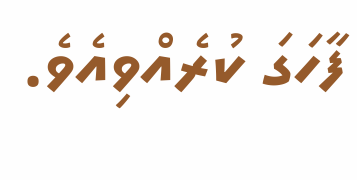ފާހަގަ ކުރެއްވިއެވެ.